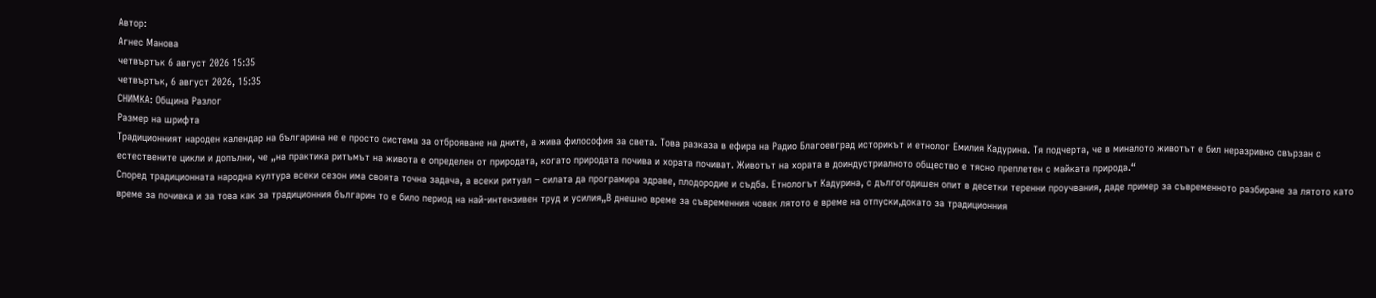Автор:
Агнес Манова
четвъртък 6 август 2026 15:35
четвъртък, 6 август 2026, 15:35
СНИМКА: Община Разлог
Размер на шрифта
Традиционният народен календар на българина не е просто система за отброяване на дните, а жива философия за света. Това разказа в ефира на Радио Благоевград историкът и етнолог Емилия Кадурина. Тя подчерта, че в миналото животът е бил неразривно свързан с естествените цикли и допълни, че „на практика ритъмът на живота е определен от природата, когато природата почива и хората почиват. Животът на хората в доиндустриалното общество е тясно преплетен с майката природа.“
Според традиционната народна култура всеки сезон има своята точна задача, а всеки ритуал – силата да програмира здраве, плодородие и съдба. Етнологът Кадурина, с дългогодишен опит в десетки теренни проучвания, даде пример за съвременното разбиране за лятото като време за почивка и за това как за традиционния българин то е било период на най-интензивен труд и усилия„В днешно време за съвременния човек лятото е време на отпуски,докато за традиционния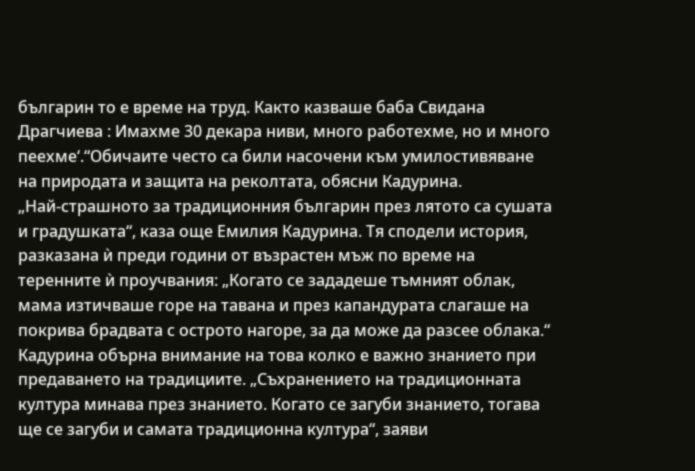българин то е време на труд. Както казваше баба Свидана Драгчиева : Имахме 30 декара ниви, много работехме, но и много пеехме‘.“Обичаите често са били насочени към умилостивяване на природата и защита на реколтата, обясни Кадурина.
„Най-страшното за традиционния българин през лятото са сушата и градушката“, каза още Емилия Кадурина. Тя сподели история, разказана ѝ преди години от възрастен мъж по време на теренните ѝ проучвания: „Когато се зададеше тъмният облак, мама изтичваше горе на тавана и през капандурата слагаше на покрива брадвата с острото нагоре, за да може да разсее облака.“
Кадурина обърна внимание на това колко е важно знанието при предаването на традициите. „Съхранението на традиционната култура минава през знанието. Когато се загуби знанието, тогава ще се загуби и самата традиционна култура“, заяви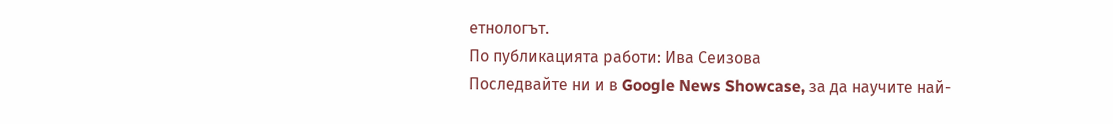етнологът.
По публикацията работи: Ива Сеизова
Последвайте ни и в Google News Showcase, за да научите най-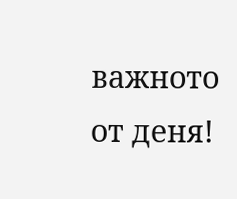важното от деня!